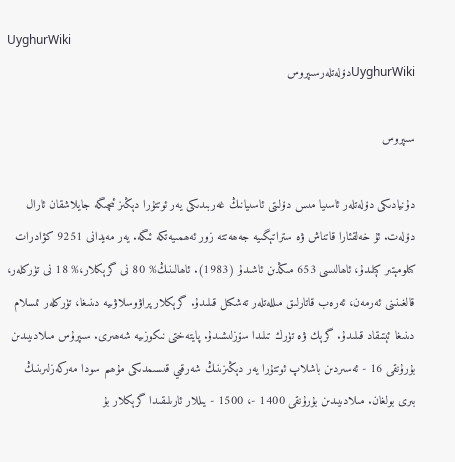UyghurWiki
UyghurWikiدۆلەتلەرسىپروس

سىپروس

دۇنيادىكى دۆلەتلەر ئاسىيا مىس دۆلىتى ئاسىيانىڭ غەربىدىكى يەر ئوتتۇرا دېڭىز ئىچىگە جايلاشقان ئارال دۆلەت. ئۇ خەلقئارا قاتناش ۋە ستراتېگىيە جەھەتتە زور ئەھمىيەتكە ئىگە. يەر مەيدانى 9251 كۋادرات كىلومېتىر كېلىدۇ، ئاھالىسى 653 مىڭدىن ئاشىدۇ (1983). ئاھالىنىڭ% 80 نى گرېكلار،% 18 نى تۈركلەر، قالغىنىنى ئەرمەن، ئەرەب قاتارلىق مىللەتلەر تەشكىل قىلىدۇ. گرېكلار پراۋوسلاۋىيە دىنىغا، تۈركلەر ئىسلام دىنىغا ئېتىقاد قىلىدۇ. گرېك ۋە تۈرك تىلىدا سۆزلىشىدۇ. پايتەختى نىكوزىيە شەھىرى. سىپرۇس مىلادىيىدىن بۇرۇنقى 16 - ئەسىردىن باشلاپ ئوتتۇرا يەر دېڭىزىنىڭ شەرقىي قىسىمدىكى مۇھىم سودا مەركەزلىرىنىڭ بىرى بولغان. مىلادىيىدىن بۇرۇنقى 1400 -، 1500 - يىللار ئارىلىقىدا گرېكلار بۇ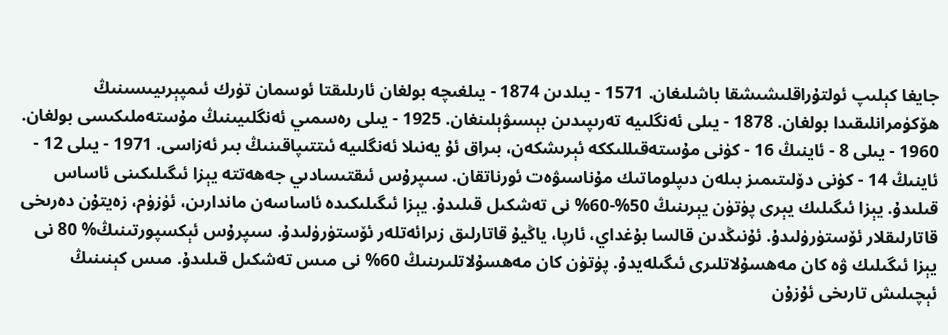جايغا كېلىپ ئولتۇراقلىشىشقا باشلىغان. 1571 - يىلدىن 1874 - يىلغىچە بولغان ئارىلىقتا ئوسمان تۈرك ئىمپېرىيىسىنىڭ ھۆكۈمرانلىقىدا بولغان. 1878 - يىلى ئەنگلىيە تەرىپىدىن بېسىۋېلىنغان. 1925 - يىلى رەسمىي ئەنگلىيىنىڭ مۇستەملىكىسى بولغان. 1960 - يىلى 8 - ئاينىڭ 16 - كۈنى مۇستەقىللىككە ئېرىشكەن، بىراق ئۇ يەنىلا ئەنگلىيە ئىتتىپاقىنىڭ بىر ئەزاسى. 1971 - يىلى 12 - ئاينىڭ 14 - كۈنى دۆلىتىمىز بىلەن دىپلوماتىك مۇناسىۋەت ئورناتقان. سىپرۇس ئىقتىسادىي جەھەتتە يېزا ئىگىلىكىنى ئاساس قىلىدۇ. يېزا ئىگىلىك يېرى پۈتۈن يېرىنىڭ 50%-60% نى تەشكىل قىلىدۇ. يېزا ئىگىلىكىدە ئاساسەن ماندارىن، ئۈزۈم، زەيتۇن دەرىخى قاتارلىقلار ئۆستۈرۈلىدۇ. ئۇنىڭدىن قالسا بۇغداي، ئارپا، ياڭيۇ قاتارلىق زىرائەتلەر ئۆستۈرۈلىدۇ. سىپرۇس ئېكسپورتىنىڭ% 80 نى يېزا ئىگىلىك ۋە كان مەھسۇلاتلىرى ئىگىلەيدۇ. پۈتۈن كان مەھسۇلاتلىرىنىڭ 60% نى مىس تەشكىل قىلىدۇ. مىس كېنىنىڭ ئېچىلىش تارىخى ئۇزۇن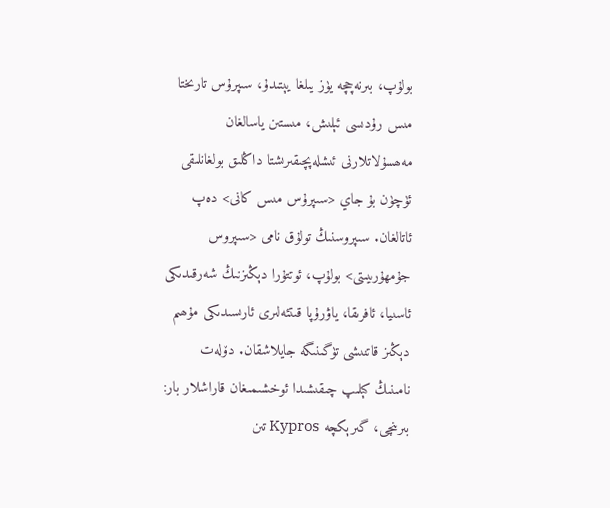بولۇپ، بىرنەچچە يۈز يىلغا يېتىدۇ، سىپرۇس تارىختا مىس رۇدىسى ئېلىش، مىستىن ياسالغان مەھسۇلاتلارنى ئىشلەپچىقىرىشتا داڭلىق بولغانلىقى ئۈچۈن بۇ جاي <سىپرۇس مىس كانى> دەپ ئاتالغان. سىپروسنىڭ تولۇق نامى <سىپروس جۇمھۇرىيىتى> بولۇپ، ئوتتۇرا دېڭىزنىڭ شەرقىدىكى ئاسىيا، ئافرىقا، ياۋرۇپا قىتئەلىرى ئارىسىدىكى مۇھىم دېڭىز قاتنىشى تۈگىنىگە جايلاشقان. دۆلەت نامىنىڭ كېلىپ چىقىشىدا ئوخشىمىغان قاراشلار بار: بىرىنچى، گىرېكچە Kypros تىن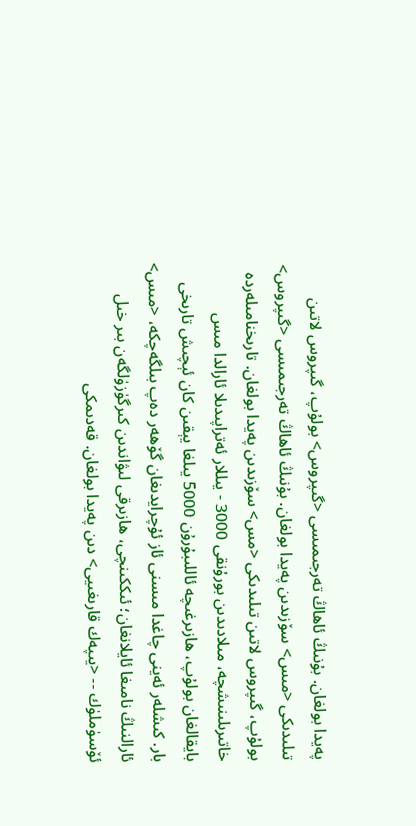پەيدا بولغان. بۇنىڭ ئاھاڭ تەرجىمىسى <گىپروس> بولۇپ، گىپروس لاتىن تىلىدىكى <مىس> سۆزىدىن پەيدا بولغان. بۇنىڭ ئاھاڭ تەرجىمىسى <گىپروس> بولۇپ، گىپروس لاتىن تىلىدىكى <مس> سۆزىدىن پەيدا بولغان. تارىخنامىلەردە خاتىرىلىنىشچە، مىلادىدىن بورۇنقى 3000 - يىللار ئەتراپىدىلا ئارالدا مىس بايقالغان بولۇپ، ھازىرغىچە ئاللىبۇرۇن 5000 يىلغا يېقىن كان ئېچىش تارىخى بار. كىشلەر ئەينى چاغدا مىسنى ئاز ئۇچرايدىغان گۆھەر دەپ بىلگەچكە، <مىس> ئارالنىڭ نامىغا ئايلانغان؛ ئىككىنچى، ھازىرقى لىۋاندىن كىرگۈزۈلگەن بىر خىل ئۆسۈملۈك -- <يىپەك قارىغىيى> دىن پەيدا بولغان. قەدىمكى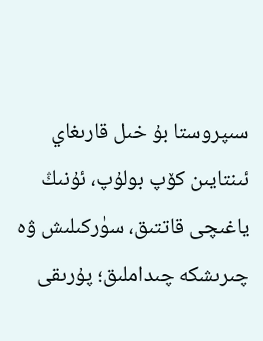سىپروستا بۇ خىل قارىغاي ئىنتايىن كۆپ بولۇپ، ئۇنىڭ ياغىچى قاتتىق، سۈركىلىش ۋە چىرىشكە چىداملىق؛ پۇرىقى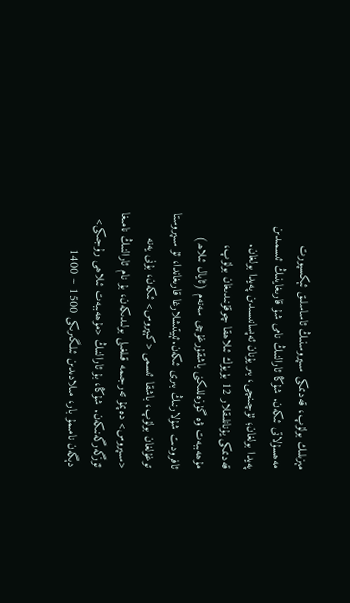مېزىلىك بولۇپ، قەدىمكى سىپروسنىڭ ئاساسلىق ئېكسپورت مەھسۇلاتى ئىكەن. شۇڭا ئارالنىڭ نامى شۇ قارىغاينىڭ ئىسمىدىن پەيدا بولغان؛ ئۈچىنچى، بىر يۇنان ئەپسانىسىدىن پەيدا بولغان. قەدىمكى يۇنانلىقلار 12 بۈيۈك ئىلاھقا چوقۇنىدىغان بولۇپ، مۇھەببەت ۋە گۈزەللىكنى باشقۇرغۇچى سەنەم (ئايال ئىلاھ) ئافرودىت شۇلارنىڭ بىرى ئىكەن.ئېيتىشلارغا قارىغاندا، ئۇ سىپروستا توغۇلغان بولۇپ، باشقا ئىسمى <كېپروس> ئىكەن، بۇنى يەنە <سىپروس> دەپمۇ تەرجىمە قىلغىلى بولىدىكەن، بۇ نام ئارالنىڭ نامىغا ئۆزگەرگەنىكەن. شۇڭا، بۇ ئارالنىڭ <مۇھەببەت ئىلاھى رۇجىكى> دېگەن نامىمۇ بار، مىلادىدىن ئىلگىرىكى 1500 ~ 1400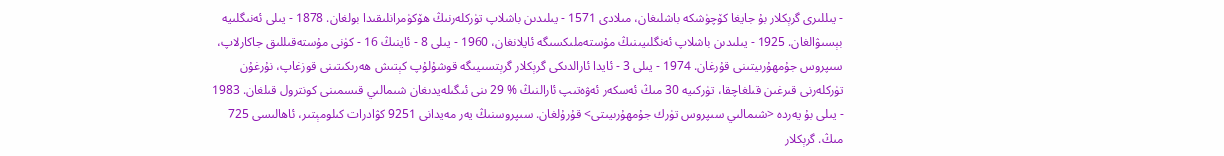- يىللىرى گرېكلار بۇ جايغا كۆچۈشكە باشلىغان، مىلادى 1571 - يىلىدىن باشلاپ تۈركلەرنىڭ ھۆكۈمرانلىقىدا بولغان. 1878 - يىلى ئەنىگلىيە بېسىۋالغان. 1925 - يىلىدىن باشلاپ ئەنگلىيىنىڭ مۇستەملىكسىگە ئايلانغان، 1960 - يىلى 8 - ئاينىڭ 16 - كۈنى مۇستەقىللىق جاكارلاپ، سىپروس جۇمھۇرىيتىنى قۇرغان. 1974 - يىلى 3 - ئايدا ئارالدىكى گرېكلار گرېتسىيىگە قوشۇلۇپ كېتىش ھەرىكىتىنى قوزغاپ، نۇرغۇن تۈركلەرنى قىرغىن قىلغاچقا، تۈركىيە 30 مىڭ ئەسكەر ئەۋەتىپ ئارالنىڭ % 29 ىنى ئىگىلەيدىغان شىمالىي قىسمىنى كونترول قىلغان. 1983 - يىلى بۇ يەردە <شىمالىي سىپروس تۈرك جۇمھۇرىيىتى> قۇرۇلغان. سىپروسنىڭ يەر مەيدانى 9251 كۋادرات كىلومېتىر، ئاھالىسى 725 مىڭ. گرېكلار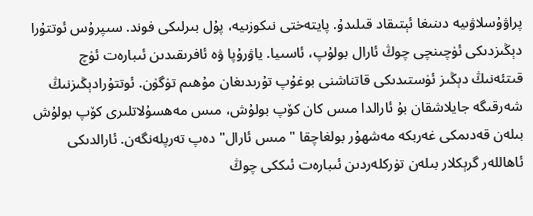پراۋۇسلاۋىيە دىنىغا ئېتىقاد قىلىدۇ. پايتەختى نىكوزىيە، پۇل بىرلىكى فوند. سىپرۇس ئوتتۇرا دېڭىزدىكى ئۈچىنچى چوڭ ئارال بولۇپ، ئاسىيا. ياۋرۇپا ۋە ئافرىقىدىن ئىبارەت ئۈچ قىتئەنىڭ دېڭىز ئۈستىدىكى قاتناشنى بوغۇپ تۇرىدىغان مۇھىم تۈگۈن. ئوتتۇرادېڭىزنىڭ شەرقىگە جايلاشقان بۇ ئارالدا مىس كان كۆپ بولۇش، مىس مەھسۇلاتلىرى كۆپ بولۇش بىلەن قەدىمكى غەربكە مەشھۇر بولغاچقا " مىس ئارال" دەپ تەرپلەنگەن. ئارالدىكى ئاھاللەر گرېكلار بىلەن تۈركلەردىن ئىبارەت ئىككى چوڭ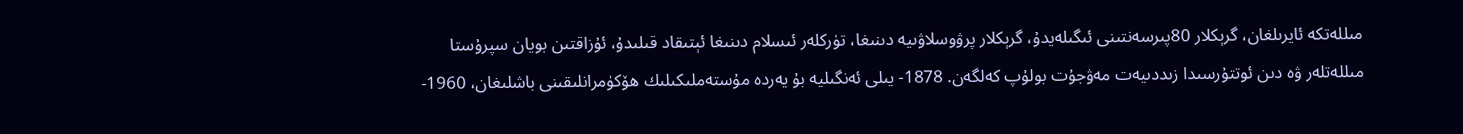مىللەتكە ئايرىلغان، گرېكلار 80پىرسەنتىنى ئىگىلەيدۇ، گرېكلار پرۋوسلاۋىيە دىنىغا، تۈركلەر ئىسلام دىنىغا ئېتىقاد قىلىدۇ، ئۇزاقتىن بويان سپرۇستا مىللەتلەر ۋە دىن ئوتتۇرسىدا زىددىيەت مەۋجۇت بولۇپ كەلگەن. 1878- يىلى ئەنگىليە بۇ يەردە مۇستەملىكىلىك ھۆكۈمرانلىقىنى باشلىغان، 1960-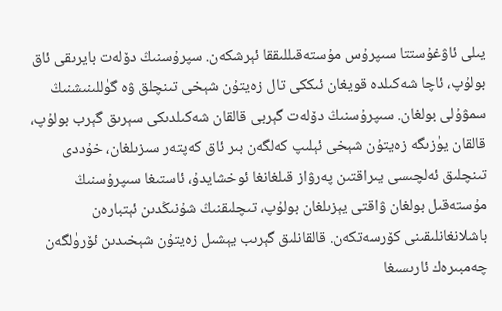يىلى ئاۋغۇستتا سىپرۇس مۇستەقىللىققا ئېرشكەن. سپرۇسنىڭ دۆلەت بايرىقى ئاق بولۇپ، ئاچا شەكىلدە قويغان ئىككى تال زەيتۇن شېخى تىنچلق ۋە گۈللىنىشنىڭ سمۋۇلى بولغان. سىپرۇسنىڭ دۆلەت گېربى قالقان شەكىلدىكى سېرىق گېرب بولۇپ، قالقان يۈزىگە زەيتۇن شېخى ئېلىپ كەلگەن بىر ئاق كەپتەر سىزىلغان، خۇددى تىنچلىق ئەلچىسى يىراقتىن پەرۋاز قىلغانغا ئوخشايدۇ، ئاستىغا سىپرۇسنىڭ مۇستەقىل بولغان ۋاقتى يېزىلغان بولۇپ، تىچلىقنىڭ شۇنىڭدىن ئېتبارەن باشلانغانلىقىنى كۆرسەتكەن. قالقانلىق گېرىب يېشىل زەيتۇن شېخىدىن ئۆرۈلگەن چەمبىرەك ئارىسىغا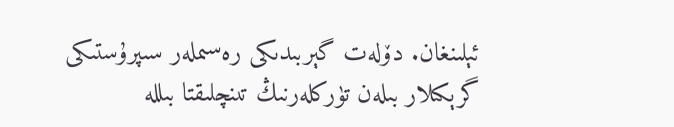ئېلىنغان. دۆلەت گېربىدىكى رەسىملەر سىپرۇستىكى گرېكىلار بىلەن تۈركلەرنىڭ تىنچلىقتا بىللە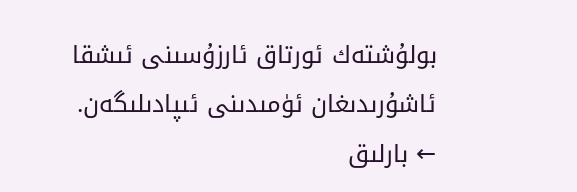بولۇشتەك ئورتاق ئارزۇسىنى ئىشقا ئاشۇرىدىغان ئۈمىدىنى ئىپادىلىگەن.
← بارلىق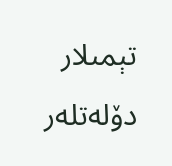تېمىلار دۆلەتلەر